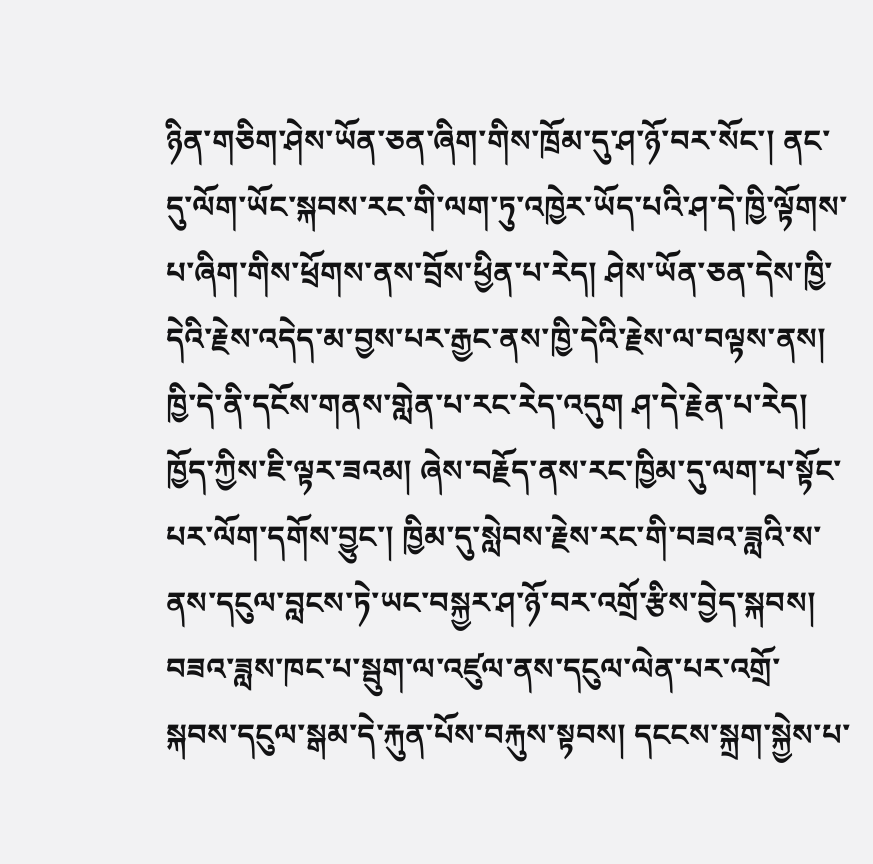ཉིན་གཅིག་ཤེས་ཡོན་ཅན་ཞིག་གིས་ཁྲོམ་དུ་ཤ་ཉོ་བར་སོང་། ནང་དུ་ལོག་ཡོང་སྐབས་རང་གི་ལག་ཏུ་འཁྱེར་ཡོད་པའི་ཤ་དེ་ཁྱི་ལྟོགས་པ་ཞིག་གིས་ཕྲོགས་ནས་བྲོས་ཕྱིན་པ་རེད། ཤེས་ཡོན་ཅན་དེས་ཁྱི་དེའི་རྗེས་འདེད་མ་བྱས་པར་རྒྱང་ནས་ཁྱི་དེའི་རྗེས་ལ་བལྟས་ནས། ཁྱི་དེ་ནི་དངོས་གནས་གླེན་པ་རང་རེད་འདུག ཤ་དེ་རྗེན་པ་རེད། ཁྱོད་ཀྱིས་ཇི་ལྟར་ཟའམ། ཞེས་བརྗོད་ནས་རང་ཁྱིམ་དུ་ལག་པ་སྟོང་པར་ལོག་དགོས་བྱུང་། ཁྱིམ་དུ་སླེབས་རྗེས་རང་གི་བཟའ་ཟླའི་ས་ནས་དངུལ་བླངས་ཏེ་ཡང་བསྐྱར་ཤ་ཉོ་བར་འགྲོ་རྩིས་བྱེད་སྐབས། བཟའ་ཟླས་ཁང་པ་སྦུག་ལ་འཛུལ་ནས་དངུལ་ལེན་པར་འགྲོ་སྐབས་དངུལ་སྒམ་དེ་རྐུན་པོས་བརྐུས་སྟབས། དངངས་སྐྲག་སྐྱེས་པ་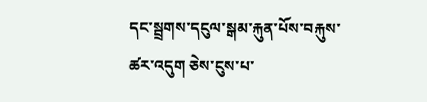དང་སྦྲགས་དངུལ་སྒམ་རྐུན་པོས་བརྐུས་ཚར་འདུག ཅེས་ངུས་པ་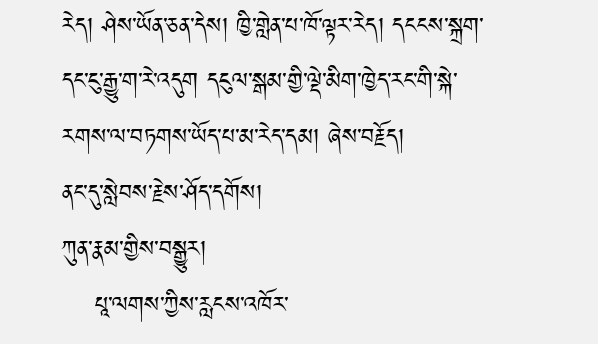རེད། ཤེས་ཡོན་ཅན་དེས། ཁྱི་གླེན་པ་ཁོ་ལྟར་རེད། དངངས་སྐྲག་དང་ངུ་རྒྱུ་ག་རེ་འདུག དངུལ་སྒམ་གྱི་ལྡེ་མིག་ཁྱེད་རང་གི་སྐེ་རགས་ལ་བཏགས་ཡོད་པ་མ་རེད་དམ། ཞེས་བརྗོད།
ནང་དུ་སླེབས་རྗེས་ཤོད་དགོས།
ཀུན་རྣམ་གྱིས་བསྒྱུར།
    པཱ་ལགས་ཀྱིས་རླངས་འཁོར་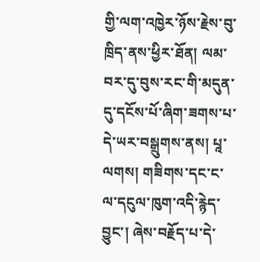གྱི་ལག་འཁྱེར་ཉོས་རྗེས་བུ་ཁྲིད་ནས་ཕྱིར་ཐོན། ལམ་བར་དུ་བུས་རང་གི་མདུན་དུ་དངོས་པོ་ཞིག་ཟགས་པ་དེ་ཡར་བསྒྲུགས་ནས། པཱ་ལགས། གཟིགས་དང་ང་ལ་དངུལ་ཁུག་འདི་རྙེད་བྱུང་། ཞེས་བརྗོད་པ་དེ་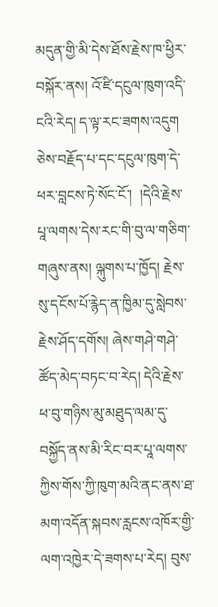མདུན་གྱི་མི་དེས་ཐོས་རྗེས་ཁ་ཕྱིར་བསྐོར་ནས། འོ་ཛི་དངུལ་ཁུག་འདི་ངའི་རེད། ད་ལྟ་རང་ཟགས་འདུག ཅེས་བརྗོད་པ་དང་དངུལ་ཁུག་དེ་ཕར་བླངས་ཏེ་སོང་ངོ་།  །དེའི་རྗེས་པཱ་ལགས་དེས་རང་གི་བུ་ལ་གཅིག་གཞུས་ནས། ལྐུགས་པ་ཁྱོད། རྗེས་སུ་དངོས་པོ་རྙེད་ན་ཁྱིམ་དུ་སླེབས་རྗེས་ཤོད་དགོས། ཞེས་གཤེ་གཤེ་ཚོད་མེད་བཏང་བ་རེད། དེའི་རྗེས་ཕ་བུ་གཉིས་མུ་མཐུད་ལམ་དུ་བསྐྱོད་ནས་མི་རིང་བར་པཱ་ལགས་ཀྱིས་གོས་ཀྱི་ཁུག་མའི་ནང་ནས་ཐ་མག་འདོན་སྐབས་རླངས་འཁོར་གྱི་ལག་འཁྱེར་དེ་ཟགས་པ་རེད། བུས་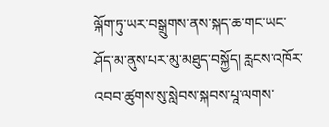ལྐོག་ཏུ་ཡར་བསྒྲུགས་ནས་སྐད་ཆ་གང་ཡང་ཤོད་མ་ནུས་པར་མུ་མཐུད་བསྐྱོད། རླངས་འཁོར་འབབ་ཚུགས་སུ་སླེབས་སྐབས་པཱ་ལགས་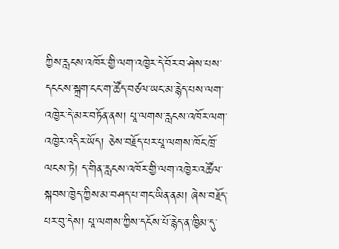ཀྱིས་རླངས་འཁོར་གྱི་ལག་འཁྱེར་དེ་བོར་བ་ཤེས་པས་དངངས་སྐྲག་ངང་ག་ཚོད་བཙལ་ཡང་མ་རྙེད་པས་ལག་འཁྱེར་དེ་མར་བཏོན་ནས། པཱ་ལགས་རླངས་འཁོར་ལག་འཁྱེར་འདིར་ཡོད། ཅེས་བརྗོད་པར་པཱ་ལགས་ཁོང་ཁྲོ་ལངས་ཏེ། ད་གིན་རླངས་འཁོར་གྱི་ལག་འཁྱེར་འཚོལ་སྐབས་ཁྱེད་ཀྱིས་མ་བཤད་པ་གང་ཡིན་ནམ། ཞེས་བརྗོད་པར་བུ་དེས། པཱ་ལགས་ཀྱིས་དངོས་པོ་རྙེད་ན་ཁྱིམ་དུ་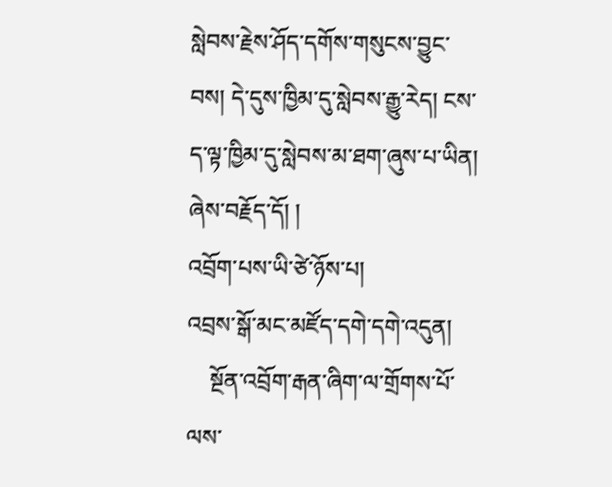སླེབས་རྗེས་ཤོད་དགོས་གསུངས་བྱུང་བས། དེ་དུས་ཁྱིམ་དུ་སླེབས་རྒྱུ་རེད། ངས་ད་ལྟ་ཁྱིམ་དུ་སླེབས་མ་ཐག་ཞུས་པ་ཡིན། ཞེས་བརྗོད་དོ། །
འབྲོག་པས་ཡི་ཙེ་ཉོས་པ།
འབྲས་སྒོ་མང་མཛོད་དགེ་དགེ་འདུན།
    སྔོན་འབྲོག་རྒན་ཞིག་ལ་གྲོགས་པོ་ལས་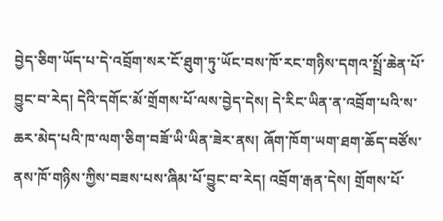བྱེད་ཅིག་ཡོད་པ་དེ་འབྲོག་སར་ངོ་ཐུག་ཏུ་ཡོང་བས་ཁོ་རང་གཉིས་དགའ་སྤྲོ་ཆེན་པོ་བྱུང་བ་རེད། དེའི་དགོང་མོ་གྲོགས་པོ་ལས་བྱེད་དེས། དེ་རིང་ཡིན་ན་འབྲོག་པའི་ས་ཆར་མེད་པའི་ཁ་ལག་ཅིག་བཟོ་ཡི་ཡིན་ཟེར་ནས། ཞོག་ཁོག་ཡག་ཐག་ཆོད་བཙོས་ནས་ཁོ་གཉིས་ཀྱིས་བཟས་པས་ཞིམ་པོ་བྱུང་བ་རེད། འབྲོག་རྒན་དེས། གྲོགས་པོ་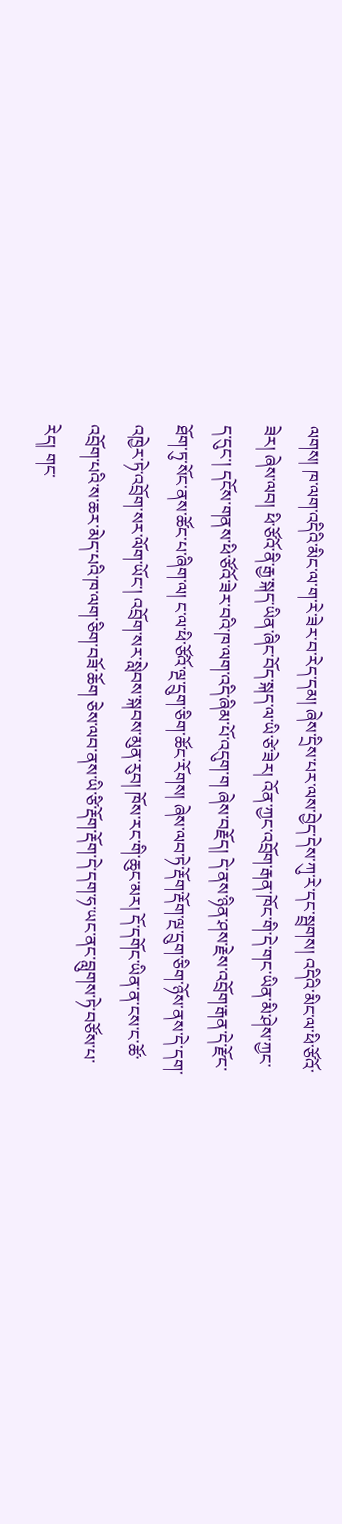ལགས། ཁ་ལག་འདིའི་མིང་ལ་ག་རེ་ཟེར་བ་རེད་དམ། ཞེས་དྲིས་པར་ལས་བྱེད་དེས་ཀུ་རེ་དང་སྦྲགས། འདིའི་མིང་ལ་ཕི་ཙོའོ་ཟེར། ཞེས་ལབ། ཕི་ཙོའོ་ནི་རྒྱ་སྐད་ཡིན་ཞིང་བོད་སྐད་ལ་ཡི་ཙེ་ཟེར། འོན་ཀྱང་འབྲོག་རྒན་ཁོང་གི་དེ་གང་ཡིན་མི་ཤེས་ཀྱང་ད་དུང་། དངོས་གནས་ཕི་ཙོའོ་ཟེར་བའི་ཁ་ལག་འདི་ཞིམ་པོ་འདུག་ག ཞེས་བརྗོད། དེ་ནས་ཉིན་ཤས་རྗེས་འབྲོག་རྒན་དེ་རྫོང་ཐོག་ཏུ་སོང་ནས་ཚོང་པ་ཞིག་ལ། ང་ལ་ཕི་ཙོའོ་ལྔ་དྲུག་ཅིག་ཚོང་རོགས། ཞེས་ལབ་ཏེ་རྡོག་རྡོག་ལྔ་དྲུག་ཅིག་ཉོས་ནས་དེ་དག་འཁྱེར་ཏེ་འབྲོག་སར་ལོག་ཡོང་། འབྲོག་སར་སླེབས་སྐབས་མུན་རུབ། ཁོས་རང་གི་ཆུང་མར། དོ་དགོང་ཡིན་ན་ངས་ང་ཚོ་འབྲོག་པའི་ས་ཆར་མེད་པའི་ཁ་ལག་ཅིག་བཟོ་ཆོག ཅེས་ལབ་ནས་ཡི་ཙི་རྡོག་རྡོག་དེ་དག་ཧ་ཡང་ནང་བླུགས་ཏེ་བཙོས་པ་རེད། གང་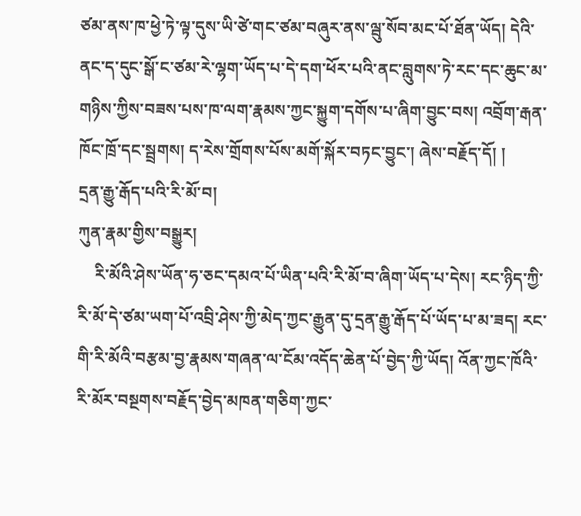ཙམ་ནས་ཁ་ཕྱེ་ཏེ་ལྟ་དུས་ཡི་ཙེ་གང་ཙམ་བཞུར་ནས་ལྦུ་སོབ་མང་པོ་ཐོན་ཡོད། དེའི་ནང་ད་དུང་སྒོ་ང་ཙམ་རེ་ལྷག་ཡོད་པ་དེ་དག་ཕོར་པའི་ནང་བླུགས་ཏེ་རང་དང་ཆུང་མ་གཉིས་ཀྱིས་བཟས་པས་ཁ་ལག་རྣམས་ཀྱང་སྐྱུག་དགོས་པ་ཞིག་བྱུང་བས། འབྲོག་རྒན་ཁོང་ཁྲོ་དང་སྦྲགས། ད་རེས་གྲོགས་པོས་མགོ་སྐོར་བཏང་བྱུང་། ཞེས་བརྗོད་དོ། །
དྲན་རྒྱུ་རྒོད་པའི་རི་མོ་བ།
ཀུན་རྣམ་གྱིས་བསྒྱུར།
    རི་མོའི་ཤེས་ཡོན་ཧ་ཅང་དམའ་པོ་ཡིན་པའི་རི་མོ་བ་ཞིག་ཡོད་པ་དེས། རང་ཉིད་ཀྱི་རི་མོ་དེ་ཙམ་ཡག་པོ་འབྲི་ཤེས་ཀྱི་མེད་ཀྱང་རྒྱུན་དུ་དྲན་རྒྱུ་རྒོད་པོ་ཡོད་པ་མ་ཟད། རང་གི་རི་མོའི་བརྩམ་བྱ་རྣམས་གཞན་ལ་ངོམ་འདོད་ཆེན་པོ་བྱེད་ཀྱི་ཡོད། འོན་ཀྱང་ཁོའི་རི་མོར་བསྔགས་བརྗོད་བྱེད་མཁན་གཅིག་ཀྱང་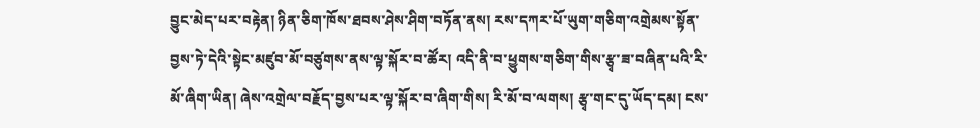བྱུང་མེད་པར་བརྟེན། ཉིན་ཅིག་ཁོས་ཐབས་ཤེས་ཤིག་བཏོན་ནས། རས་དཀར་པོ་ཡུག་གཅིག་འགྲེམས་སྟོན་བྱས་ཏེ་དེའི་སྟེང་མཛུབ་མོ་བཙུགས་ནས་ལྟ་སྐོར་བ་ཚོར། འདི་ནི་བ་ཕྱུགས་གཅིག་གིས་རྩྭ་ཟ་བཞིན་པའི་རི་མོ་ཞིག་ཡིན། ཞེས་འགྲེལ་བརྗོད་བྱས་པར་ལྟ་སྐོར་བ་ཞིག་གིས། རི་མོ་བ་ལགས། རྩྭ་གང་དུ་ཡོད་དམ། ངས་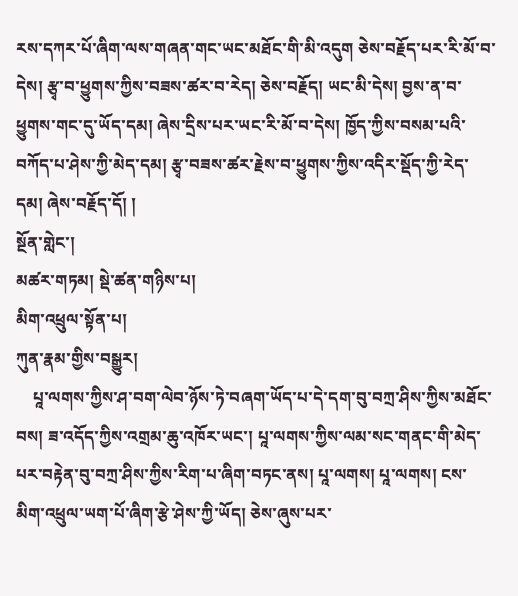རས་དཀར་པོ་ཞིག་ལས་གཞན་གང་ཡང་མཐོང་གི་མི་འདུག ཅེས་བརྗོད་པར་རི་མོ་བ་དེས། རྩྭ་བ་ཕྱུགས་ཀྱིས་བཟས་ཚར་བ་རེད། ཅེས་བརྗོད། ཡང་མི་དེས། བྱས་ན་བ་ཕྱུགས་གང་དུ་ཡོད་དམ། ཞེས་དྲིས་པར་ཡང་རི་མོ་བ་དེས། ཁྱོད་ཀྱིས་བསམ་པའི་བཀོད་པ་ཤེས་ཀྱི་མེད་དམ། རྩྭ་བཟས་ཚར་རྗེས་བ་ཕྱུགས་ཀྱིས་འདིར་སྡོད་ཀྱི་རེད་དམ། ཞེས་བརྗོད་དོ། །
སྔོན་གླེང་།
མཚར་གཏམ། སྡེ་ཚན་གཉིས་པ།
མིག་འཕྲུལ་སྟོན་པ།
ཀུན་རྣམ་གྱིས་བསྒྱུར།
    པཱ་ལགས་ཀྱིས་ཤ་བག་ལེབ་ཉོས་ཏེ་བཞག་ཡོད་པ་དེ་དག་བུ་བཀྲ་ཤིས་ཀྱིས་མཐོང་བས། ཟ་འདོད་ཀྱིས་འགྲམ་ཆུ་འཁོར་ཡང་། པཱ་ལགས་ཀྱིས་ལམ་སང་གནང་གི་མེད་པར་བརྟེན་བུ་བཀྲ་ཤིས་ཀྱིས་རིག་པ་ཞིག་བཏང་ནས། པཱ་ལགས། པཱ་ལགས། ངས་མིག་འཕྲུལ་ཡག་པོ་ཞིག་རྩེ་ཤེས་ཀྱི་ཡོད། ཅེས་ཞུས་པར་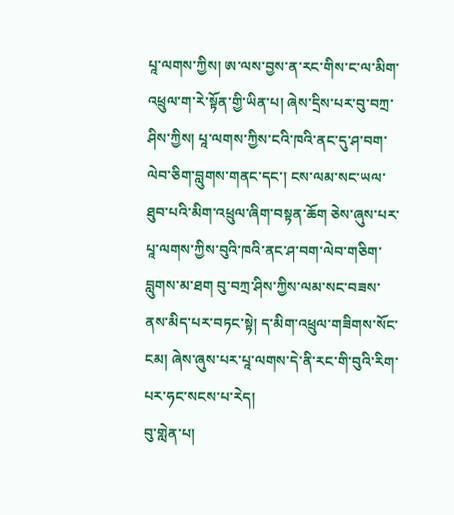པཱ་ལགས་ཀྱིས། ཨ་ལས་བྱས་ན་རང་གིས་ང་ལ་མིག་འཕྲུལ་ག་རེ་སྟོན་གྱི་ཡིན་པ། ཞེས་དྲིས་པར་བུ་བཀྲ་ཤིས་ཀྱིས། པཱ་ལགས་ཀྱིས་ངའི་ཁའི་ནང་དུ་ཤ་བག་ལེབ་ཅིག་བླུགས་གནང་དང་། ངས་ལམ་སང་ཡལ་ཐུབ་པའི་མིག་འཕྲུལ་ཞིག་བསྟན་ཆོག ཅེས་ཞུས་པར་པཱ་ལགས་ཀྱིས་བུའི་ཁའི་ནང་ཤ་བག་ལེབ་གཅིག་བླུགས་མ་ཐག བུ་བཀྲ་ཤིས་ཀྱིས་ལམ་སང་བཟས་ནས་མིད་པར་བཏང་སྟེ། ད་མིག་འཕྲུལ་གཟིགས་སོང་ངམ། ཞེས་ཞུས་པར་པཱ་ལགས་དེ་ནི་རང་གི་བུའི་རིག་པར་ཧང་སངས་པ་རེད།
བུ་གླེན་པ།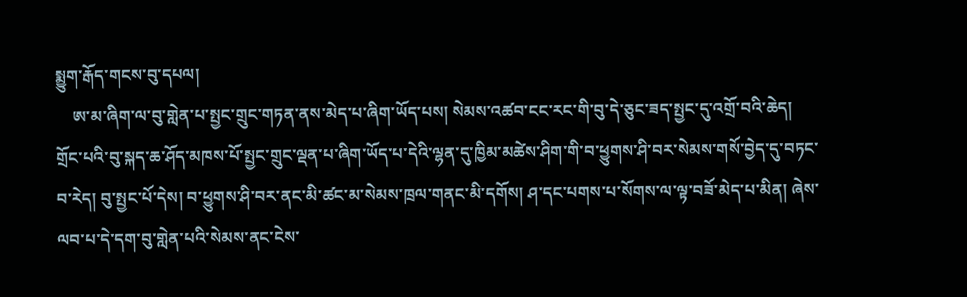སྨྱུག་རྒོད་གངས་བུ་དཔལ།
    ཨ་མ་ཞིག་ལ་བུ་གླེན་པ་སྤྱང་གྲུང་གཏན་ནས་མེད་པ་ཞིག་ཡོད་པས། སེམས་འཚབ་ངང་རང་གི་བུ་དེ་ཅུང་ཟད་སྤྱང་དུ་འགྲོ་བའི་ཆེད། གྲོང་པའི་བུ་སྐད་ཆ་ཤོད་མཁས་པོ་སྤྱང་གྲུང་ལྡན་པ་ཞིག་ཡོད་པ་དེའི་ལྷན་དུ་ཁྱིམ་མཚེས་ཤིག་གི་བ་ཕྱུགས་ཤི་བར་སེམས་གསོ་བྱེད་དུ་བཏང་བ་རེད། བུ་སྤྱང་པོ་དེས། བ་ཕྱུགས་ཤི་བར་ནང་མི་ཚང་མ་སེམས་ཁྲལ་གནང་མི་དགོས། ཤ་དང་པགས་པ་སོགས་ལ་ལྟ་བཟོ་མེད་པ་མིན། ཞེས་ལབ་པ་དེ་དག་བུ་གླེན་པའི་སེམས་ནང་ངེས་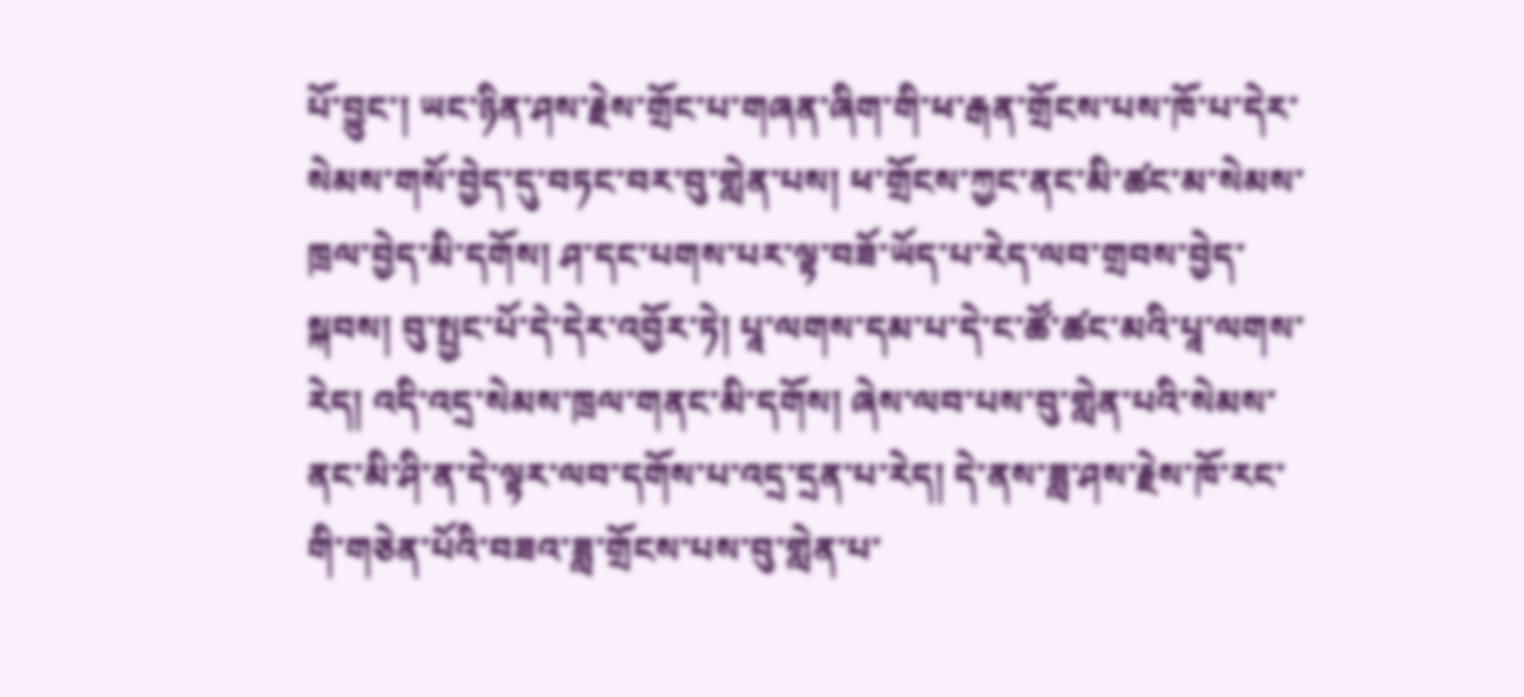པོ་བྱུང་། ཡང་ཉིན་ཤས་རྗེས་གྲོང་པ་གཞན་ཞིག་གི་ཕ་རྒན་གྲོངས་པས་ཁོ་པ་དེར་སེམས་གསོ་བྱེད་དུ་བཏང་བར་བུ་གླེན་པས། ཕ་གྲོངས་ཀྱང་ནང་མི་ཚང་མ་སེམས་ཁྲལ་བྱེད་མི་དགོས། ཤ་དང་པགས་པར་ལྟ་བཟོ་ཡོད་པ་རེད་ལབ་གྲབས་བྱེད་སྐབས། བུ་སྤྱང་པོ་དེ་དེར་འབྱོར་ཏེ། པཱ་ལགས་དམ་པ་དེ་ང་ཚོ་ཚང་མའི་པཱ་ལགས་རེད། འདི་འདྲ་སེམས་ཁྲལ་གནང་མི་དགོས། ཞེས་ལབ་པས་བུ་གླེན་པའི་སེམས་ནང་མི་ཤི་ན་དེ་ལྟར་ལབ་དགོས་པ་འདྲ་དྲན་པ་རེད། དེ་ནས་ཟླ་ཤས་རྗེས་ཁོ་རང་གི་གཅེན་པོའི་བཟའ་ཟླ་གྲོངས་པས་བུ་གླེན་པ་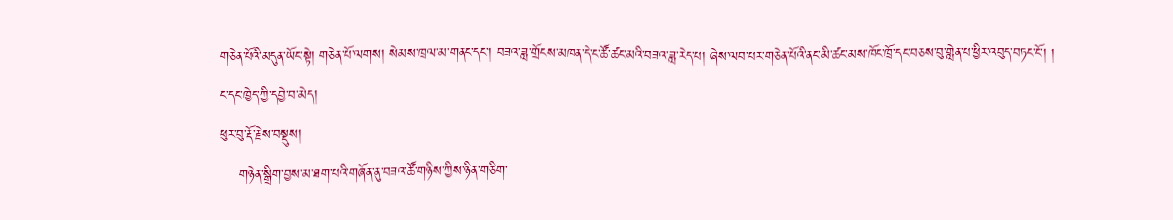གཅེན་པོའི་མདུན་ཡོང་སྟེ། གཅེན་པོ་ལགས། སེམས་ཁྲལ་མ་གནང་དང་། བཟའ་ཟླ་གྲོངས་མཁན་དེ་ང་ཚོ་ཚང་མའི་བཟའ་ཟླ་རེད་པ། ཞེས་ལབ་པར་གཅེན་པོའི་ནང་མི་ཚང་མས་ཁོང་ཁྲོ་དང་བཅས་བུ་གླེན་པ་ཕྱིར་འབུད་བཏང་ངོ་། །
ང་དང་ཁྱེད་ཀྱི་དབྱེ་བ་མེད།
ཕུར་བུ་རྡོ་རྗེས་བསྡུས།
    གཉེན་སྒྲིག་བྱས་མ་ཐག་པའི་གཞོན་ནུ་བཟའ་ཚོ་གཉིས་ཀྱིས་ཉིན་གཅིག་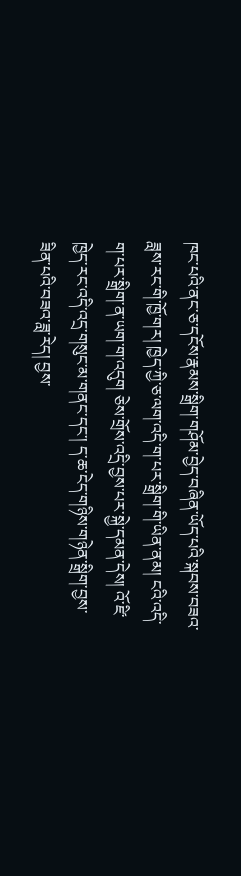ཁང་པའི་ནང་ཅ་དངོས་རྣམས་སྒྲིག་གཤོམ་བྱེད་བཞིན་ཡོད་པའི་སྐབས་བཟའ་ཟླས་རང་གི་ཁྱོ་གར། ཁྱེད་ཀྱི་ཅ་ལག་འདི་ག་པར་སྒྲིག་གི་ཡིན་ནམ། ངའི་འདི་ག་པར་སྒྲིག་ན་ཡག་ག་འདུག ཅེས་གྲོས་འདྲི་བྱས་པར་སྐྱེ་དམན་དེས། འོ་ཛི་ཁྱེད་རང་འདི་འདྲ་གསུང་མ་གནང་དང་། ད་ཆ་ངེད་གཉིས་གཉེན་སྒྲིག་བྱས་ཟིན་པའི་བཟའ་ཟླ་རེད། བྱས་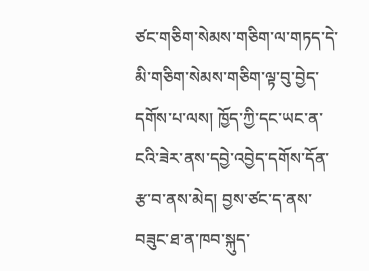ཙང་གཅིག་སེམས་གཅིག་ལ་གཏད་དེ་མི་གཅིག་སེམས་གཅིག་ལྟ་བུ་བྱེད་དགོས་པ་ལས། ཁྱོད་ཀྱི་དང་ཡང་ན་ངའི་ཟེར་ནས་དབྱེ་འབྱེད་དགོས་དོན་རྩ་བ་ནས་མེད། བྱས་ཙང་ད་ནས་བཟུང་ཐ་ན་ཁབ་སྐུད་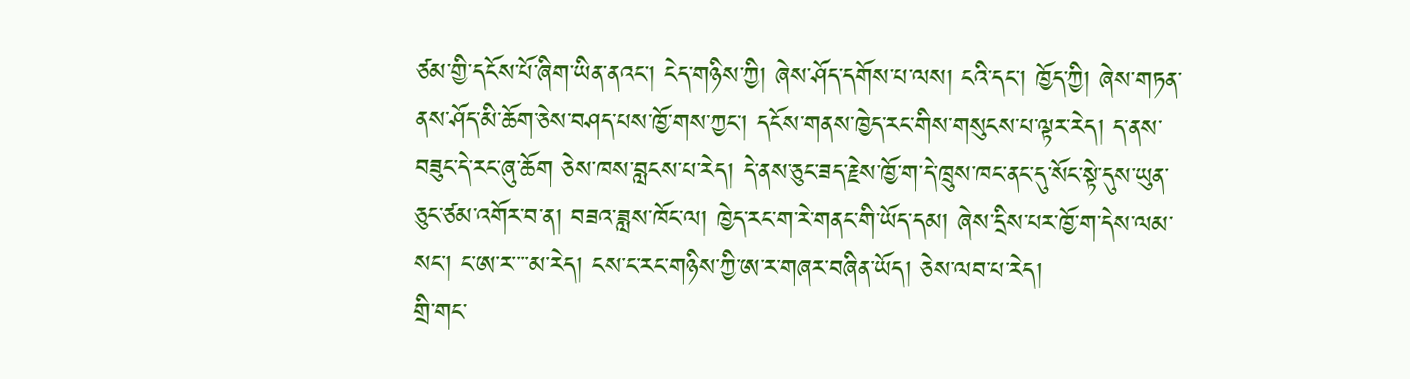ཙམ་གྱི་དངོས་པོ་ཞིག་ཡིན་ནའང་། ངེད་གཉིས་ཀྱི། ཞེས་ཤོད་དགོས་པ་ལས། ངའི་དང་། ཁྱོད་ཀྱི། ཞེས་གཏན་ནས་ཤོད་མི་ཆོག་ཅེས་བཤད་པས་ཁྱོ་གས་ཀྱང་། དངོས་གནས་ཁྱེད་རང་གིས་གསུངས་པ་ལྟར་རེད། ད་ནས་བཟུང་དེ་རང་ཞུ་ཆོག ཅེས་ཁས་བླངས་པ་རེད། དེ་ནས་ཅུང་ཟད་རྗེས་ཁྱོ་ག་དེ་ཁྲུས་ཁང་ནང་དུ་སོང་སྟེ་དུས་ཡུན་ཅུང་ཙམ་འགོར་བ་ན། བཟའ་ཟླས་ཁོང་ལ། ཁྱེད་རང་ག་རེ་གནང་གི་ཡོད་དམ། ཞེས་དྲིས་པར་ཁྱོ་ག་དེས་ལམ་སང་། ང་ཨ་ར་་་་མ་རེད། ངས་ང་རང་གཉིས་ཀྱི་ཨ་ར་གཞར་བཞིན་ཡོད། ཅེས་ལབ་པ་རེད།
གྲི་གང་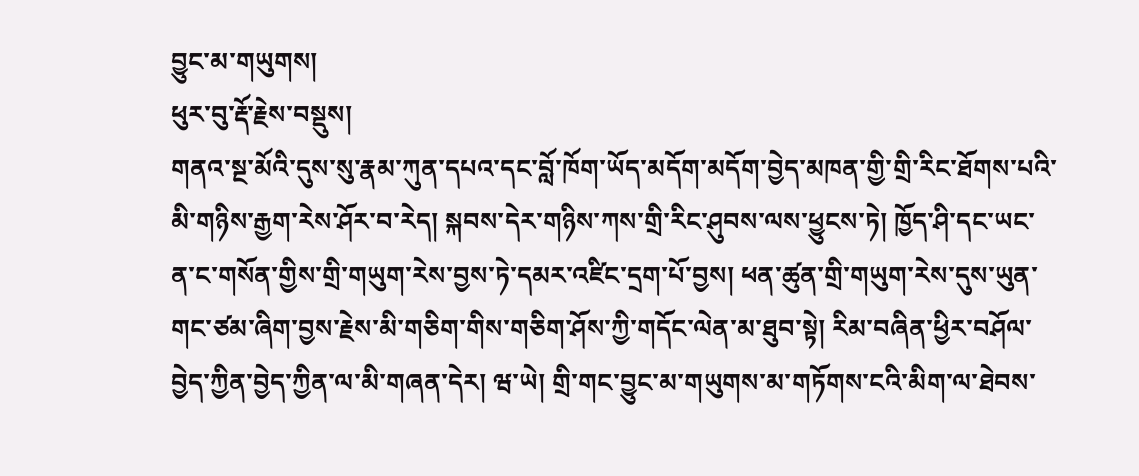བྱུང་མ་གཡུགས།
ཕུར་བུ་རྡོ་རྗེས་བསྡུས།
གནའ་སྔ་མོའི་དུས་སུ་རྣམ་ཀུན་དཔའ་དང་བློ་ཁོག་ཡོད་མདོག་མདོག་བྱེད་མཁན་གྱི་གྲི་རིང་ཐོགས་པའི་མི་གཉིས་རྒྱག་རེས་ཤོར་བ་རེད། སྐབས་དེར་གཉིས་ཀས་གྲི་རིང་ཤུབས་ལས་ཕྱུངས་ཏེ། ཁྱོད་ཤི་དང་ཡང་ན་ང་གསོན་གྱིས་གྲི་གཡུག་རེས་བྱས་ཏེ་དམར་འཛིང་དྲག་པོ་བྱས། ཕན་ཚུན་གྲི་གཡུག་རེས་དུས་ཡུན་གང་ཙམ་ཞིག་བྱས་རྗེས་མི་གཅིག་གིས་གཅིག་ཤོས་ཀྱི་གདོང་ལེན་མ་ཐུབ་སྟེ། རིམ་བཞིན་ཕྱིར་བཤོལ་བྱེད་ཀྱིན་བྱེད་ཀྱིན་ལ་མི་གཞན་དེར། ཝ་ཡེ། གྲི་གང་བྱུང་མ་གཡུགས་མ་གཏོགས་ངའི་མིག་ལ་ཐེབས་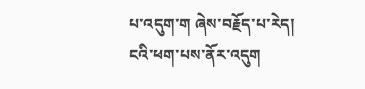པ་འདུག་ག ཞེས་བརྗོད་པ་རེད།
ངའི་ཕག་པས་ནོར་འདུག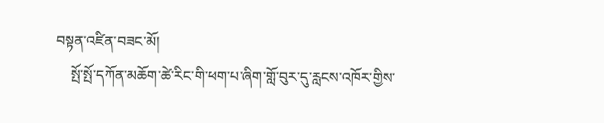བསྟན་འཛིན་བཟང་མོ།
    སྤོ་སྤོ་དཀོན་མཆོག་ཚེ་རིང་གི་ཕག་པ་ཞིག་གློ་བུར་དུ་རླངས་འཁོར་གྱིས་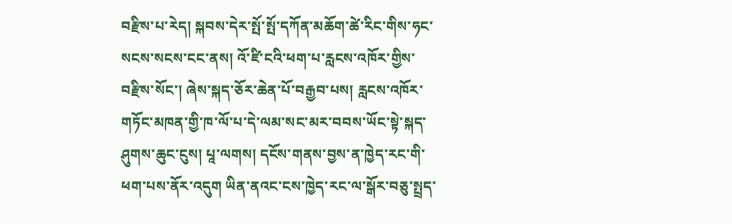བརྫིས་པ་རེད། སྐབས་དེར་སྤོ་སྤོ་དཀོན་མཆོག་ཚེ་རིང་གིས་ཧང་སངས་སངས་ངང་ནས། འོ་ཛི་ངའི་ཕག་པ་རླངས་འཁོར་གྱིས་བརྫིས་སོང་། ཞེས་སྐད་ཅོར་ཆེན་པོ་བརྒྱབ་པས། རླངས་འཁོར་གཏོང་མཁན་གྱི་ཁ་ལོ་པ་དེ་ལམ་སང་མར་བབས་ཡོང་སྟེ་སྐད་ཤུགས་ཆུང་ངུས། པཱ་ལགས། དངོས་གནས་བྱས་ན་ཁྱེད་རང་གི་ཕག་པས་ནོར་འདུག ཡིན་ནའང་ངས་ཁྱེད་རང་ལ་སྒོར་བཅུ་སྤྲད་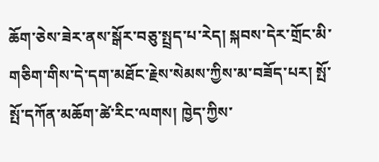ཆོག་ཅེས་ཟེར་ནས་སྒོར་བཅུ་སྤྲད་པ་རེད། སྐབས་དེར་གྲོང་མི་གཅིག་གིས་དེ་དག་མཐོང་རྗེས་སེམས་ཀྱིས་མ་བཟོད་པར། སྤོ་སྤོ་དཀོན་མཆོག་ཚེ་རིང་ལགས། ཁྱེད་ཀྱིས་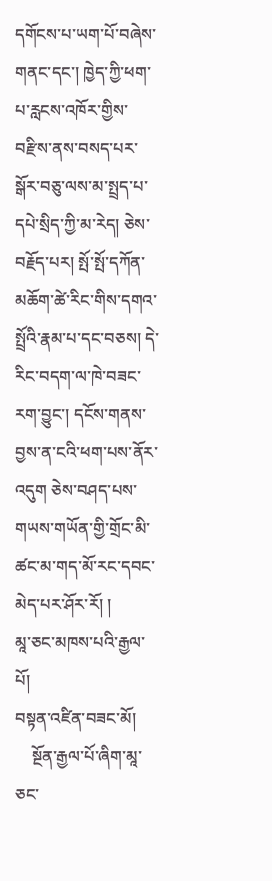དགོངས་པ་ཡག་པོ་བཞེས་གནང་དང་། ཁྱེད་ཀྱི་ཕག་པ་རླངས་འཁོར་གྱིས་བརྫིས་ནས་བསད་པར་སྒོར་བཅུ་ལས་མ་སྤྲད་པ་དཔེ་སྲིད་ཀྱི་མ་རེད། ཅེས་བརྗོད་པར། སྤོ་སྤོ་དཀོན་མཆོག་ཚེ་རིང་གིས་དགའ་སྤྲོའི་རྣམ་པ་དང་བཅས། དེ་རིང་བདག་ལ་ཁེ་བཟང་རག་བྱུང་། དངོས་གནས་བྱས་ན་ངའི་ཕག་པས་ནོར་འདུག ཅེས་བཤད་པས་གཡས་གཡོན་གྱི་གྲོང་མི་ཚང་མ་གད་མོ་རང་དབང་མེད་པར་ཤོར་རོ། །
མཱ་ཅང་མཁས་པའི་རྒྱལ་པོ།
བསྟན་འཛིན་བཟང་མོ།
    སྔོན་རྒྱལ་པོ་ཞིག་མཱ་ཅང་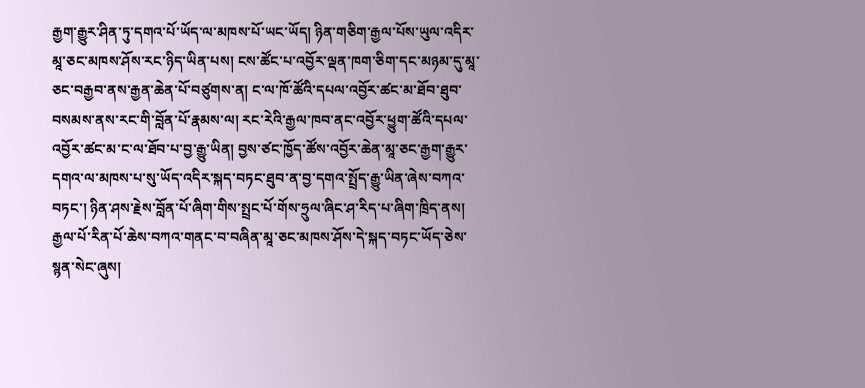རྒྱག་རྒྱུར་ཤིན་ཏུ་དགའ་པོ་ཡོད་ལ་མཁས་པོ་ཡང་ཡོད། ཉིན་གཅིག་རྒྱལ་པོས་ཡུལ་འདིར་མཱ་ཅང་མཁས་ཤོས་རང་ཉིད་ཡིན་པས། ངས་ཚོང་པ་འབྱོར་ལྡན་ཁག་ཅིག་དང་མཉམ་དུ་མཱ་ཅང་བརྒྱབ་ནས་རྒྱན་ཆེན་པོ་བཙུགས་ན། ང་ལ་ཁོ་ཚོའི་དཔལ་འབྱོར་ཚང་མ་ཐོབ་ཐུབ་བསམས་ནས་རང་གི་བློན་པོ་རྣམས་ལ། རང་རེའི་རྒྱལ་ཁབ་ནང་འབྱོར་ཕྱུག་ཚོའི་དཔལ་འབྱོར་ཚང་མ་ང་ལ་ཐོབ་པ་བྱ་རྒྱུ་ཡིན། བྱས་ཙང་ཁྱོད་ཚོས་འབྱོར་ཆེན་མཱ་ཅང་རྒྱག་རྒྱུར་དགའ་ལ་མཁས་པ་སུ་ཡོད་འདིར་སྐད་བཏང་ཐུབ་ན་བྱ་དགའ་སྤྲོད་རྒྱུ་ཡིན་ཞེས་བཀའ་བཏང་། ཉིན་ཤས་རྗེས་བློན་པོ་ཞིག་གིས་སྤྲང་པོ་གོས་ཧྲུལ་ཞིང་ཤ་རིད་པ་ཞིག་ཁྲིད་ནས། རྒྱལ་པོ་རིན་པོ་ཆེས་བཀའ་གནང་བ་བཞིན་མཱ་ཅང་མཁས་ཤོས་དེ་སྐད་བཏང་ཡོད་ཅེས་སྙན་སེང་ཞུས།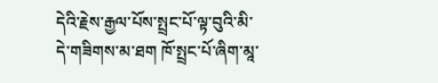དེའི་རྗེས་རྒྱལ་པོས་སྤྲང་པོ་ལྟ་བུའི་མི་དེ་གཟིགས་མ་ཐག ཁོ་སྤྲང་པོ་ཞིག་མཱ་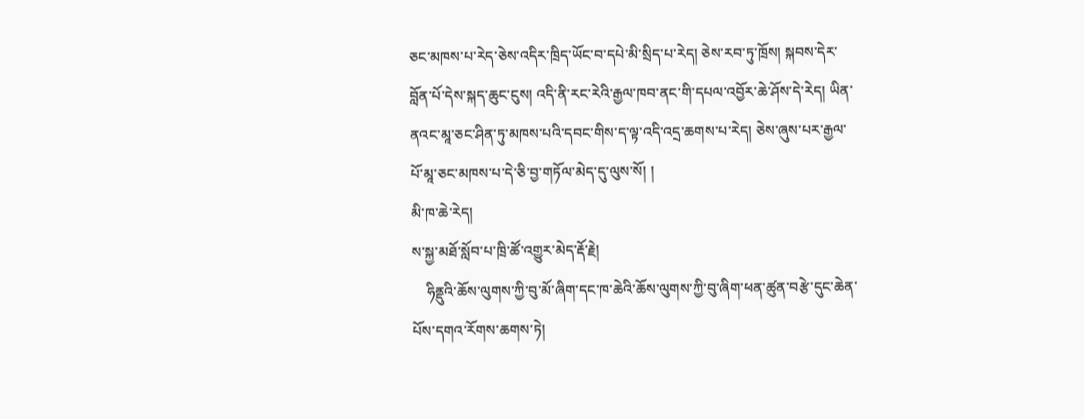ཅང་མཁས་པ་རེད་ཅེས་འདིར་ཁྲིད་ཡོང་བ་དཔེ་མི་སྲིད་པ་རེད། ཅེས་རབ་ཏུ་ཁྲོས། སྐབས་དེར་བློན་པོ་དེས་སྐད་ཆུང་ངུས། འདི་ནི་རང་རེའི་རྒྱལ་ཁབ་ནང་གི་དཔལ་འབྱོར་ཆེ་ཤོས་དེ་རེད། ཡིན་ནའང་མཱ་ཅང་ཤིན་ཏུ་མཁས་པའི་དབང་གིས་ད་ལྟ་འདི་འདྲ་ཆགས་པ་རེད། ཅེས་ཞུས་པར་རྒྱལ་པོ་མཱ་ཅང་མཁས་པ་དེ་ཅི་བྱ་གཏོལ་མེད་དུ་ལུས་སོ། །
མི་ཁ་ཆེ་རེད།
ས་སྐྱ་མཐོ་སློབ་པ་ཁྲི་ཚོ་འགྱུར་མེད་རྡོ་རྗེ།
    ཧིནྡུའི་ཆོས་ལུགས་ཀྱི་བུ་མོ་ཞིག་དང་ཁ་ཆེའི་ཆོས་ལུགས་ཀྱི་བུ་ཞིག་ཕན་ཚུན་བརྩེ་དུང་ཆེན་པོས་དགའ་རོགས་ཆགས་ཏེ།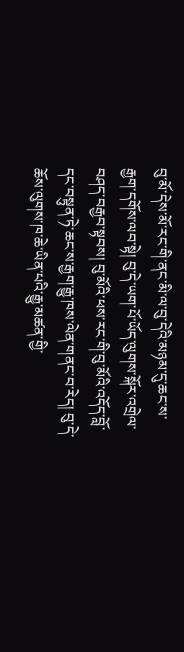བུ་མོ་དེས་མོ་རང་གི་ནང་མི་ལ་བུ་དེའི་མཉམ་དུ་ཆང་ས་རྒྱག་དགོས་ལབ་སྟེ། བུ་དེ་ཡག་པོ་ཡོད་ལུགས་སྐོར་འགྲེལ་བཤད་བརྒྱབ་སྟབས། བུ་མོའི་ཕས་རང་གི་བུ་མོའི་འདོད་བློ་དང་བསྟུན་ཏེ་ཆང་ས་རྒྱག་རྒྱུ་ཁས་ལེན་གནང་བ་རེད། བུ་དེ་ཆོས་ལུགས་ཁ་ཆེ་ཡིན་པའི་རྒྱུ་མཚན་གྱི་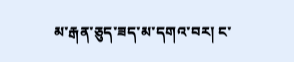མ་རྒན་ཅུད་ཟད་མ་དགའ་བར། ང་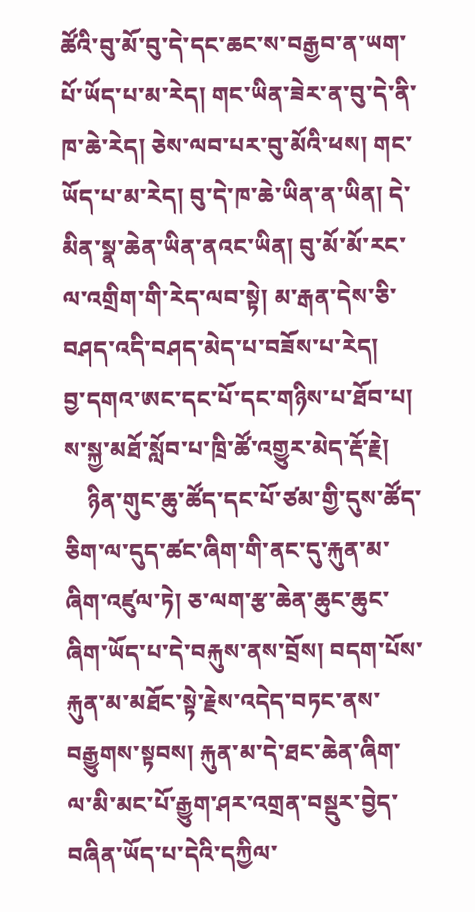ཚོའི་བུ་མོ་བུ་དེ་དང་ཆང་ས་བརྒྱབ་ན་ཡག་པོ་ཡོད་པ་མ་རེད། གང་ཡིན་ཟེར་ན་བུ་དེ་ནི་ཁ་ཆེ་རེད། ཅེས་ལབ་པར་བུ་མོའི་ཕས། གང་ཡོད་པ་མ་རེད། བུ་དེ་ཁ་ཆེ་ཡིན་ན་ཡིན། དེ་མིན་སྣ་ཆེན་ཡིན་ནའང་ཡིན། བུ་མོ་མོ་རང་ལ་འགྲིག་གི་རེད་ལབ་སྟེ། མ་རྒན་དེས་ཅི་བཤད་འདི་བཤད་མེད་པ་བཟོས་པ་རེད།
བྱ་དགའ་ཨང་དང་པོ་དང་གཉིས་པ་ཐོབ་པ།
ས་སྐྱ་མཐོ་སློབ་པ་ཁྲི་ཚོ་འགྱུར་མེད་རྡོ་རྗེ།
    ཉིན་གུང་ཆུ་ཚོད་དང་པོ་ཙམ་གྱི་དུས་ཚོད་ཅིག་ལ་དུད་ཚང་ཞིག་གི་ནང་དུ་རྐུན་མ་ཞིག་འཛུལ་ཏེ། ཅ་ལག་རྩ་ཆེན་ཆུང་ཆུང་ཞིག་ཡོད་པ་དེ་བརྐུས་ནས་བྲོས། བདག་པོས་རྐུན་མ་མཐོང་སྟེ་རྗེས་འདེད་བཏང་ནས་བརྒྱུགས་སྟབས། རྐུན་མ་དེ་ཐང་ཆེན་ཞིག་ལ་མི་མང་པོ་རྒྱུག་ཤར་འགྲན་བསྡུར་བྱེད་བཞིན་ཡོད་པ་དེའི་དཀྱིལ་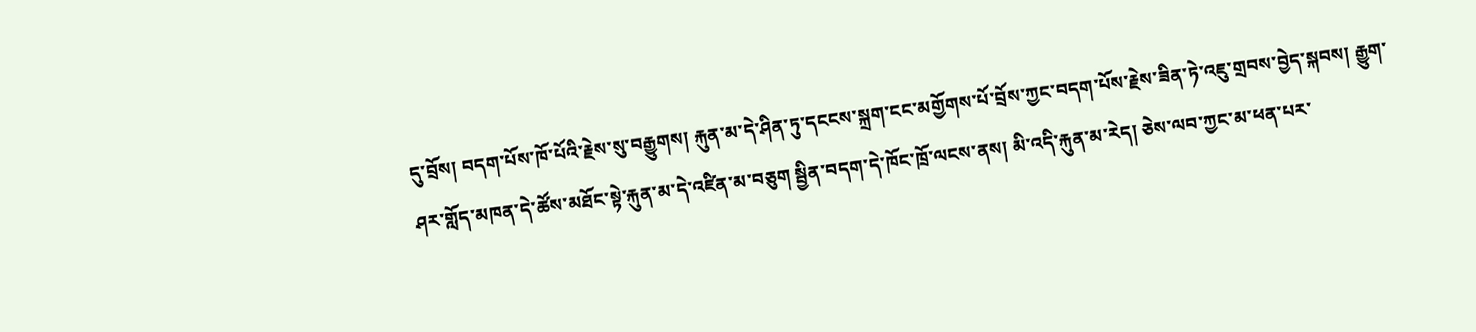དུ་བྲོས། བདག་པོས་ཁོ་པོའི་རྗེས་སུ་བརྒྱུགས། རྐུན་མ་དེ་ཤིན་ཏུ་དངངས་སྐྲག་ངང་མགྱོགས་པོ་བྲོས་ཀྱང་བདག་པོས་རྗེས་ཟིན་ཏེ་འཇུ་གྲབས་བྱེད་སྐབས། རྒྱུག་ཤར་གློད་མཁན་དེ་ཚོས་མཐོང་སྟེ་རྐུན་མ་དེ་འཛིན་མ་བཅུག སྦྱིན་བདག་དེ་ཁོང་ཁྲོ་ལངས་ནས། མི་འདི་རྐུན་མ་རེད། ཅེས་ལབ་ཀྱང་མ་ཕན་པར་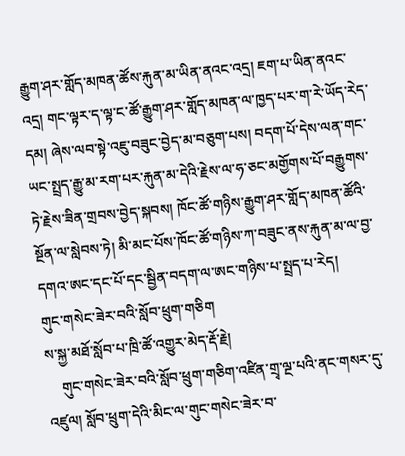རྒྱུག་ཤར་གློད་མཁན་ཚོས་རྐུན་མ་ཡིན་ནའང་འདྲ། ཇག་པ་ཡིན་ནའང་འདྲ། གང་ལྟར་ད་ལྟ་ང་ཚོ་རྒྱུག་ཤར་གློད་མཁན་ལ་ཁྱད་པར་ག་རེ་ཡོད་རེད་དམ། ཞེས་ལབ་སྟེ་འཇུ་བཟུང་བྱེད་མ་བཅུག་པས། བདག་པོ་དེས་ལན་གང་ཡང་སྤྲད་རྒྱུ་མ་རག་པར་རྐུན་མ་དེའི་རྗེས་ལ་ཧ་ཅང་མགྱོགས་པོ་བརྒྱུགས་ཏེ་རྗེས་ཟིན་གྲབས་བྱེད་སྐབས། ཁོང་ཚོ་གཉིས་རྒྱུག་ཤར་གློད་མཁན་ཚོའི་སྔོན་ལ་སླེབས་ཏེ། མི་མང་པོས་ཁོང་ཚོ་གཉིས་ཀ་བཟུང་ནས་རྐུན་མ་ལ་བྱ་དགའ་ཨང་དང་པོ་དང་སྦྱིན་བདག་ལ་ཨང་གཉིས་པ་སྤྲད་པ་རེད།
གུང་གསེང་ཟེར་བའི་སློབ་ཕྲུག་གཅིག
ས་སྐྱ་མཐོ་སློབ་པ་ཁྲི་ཚོ་འགྱུར་མེད་རྡོ་རྗེ།
    གུང་གསེང་ཟེར་བའི་སློབ་ཕྲུག་གཅིག་འཛིན་གྲྭ་ལྔ་པའི་ནང་གསར་དུ་འཛུལ། སློབ་ཕྲུག་དེའི་མིང་ལ་གུང་གསེང་ཟེར་བ་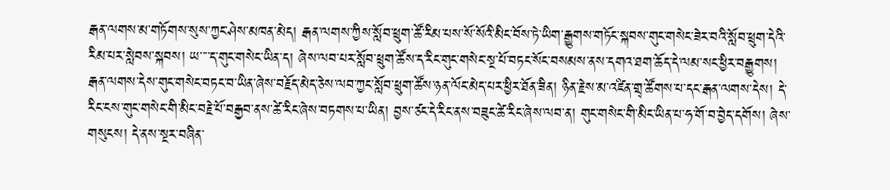རྒན་ལགས་མ་གཏོགས་སུས་ཀྱང་ཤེས་མཁན་མེད། རྒན་ལགས་ཀྱིས་སློབ་ཕྲུག་ཚོ་རིམ་པས་སོ་སོའི་མིང་བོས་ཏེ་ཡིག་རྒྱུགས་གཏོང་སྐབས་གུང་གསེང་ཟེར་བའི་སློབ་ཕྲུག་དེའི་རིམ་པར་སླེབས་སྐབས། ཡ་་་་ད་གུང་གསེང་ཡིན་ད། ཞེས་ལབ་པར་སློབ་ཕྲུག་ཚོས་ད་རིང་གུང་གསེང་སྔ་པོ་བཏང་སོང་བསམས་ནས་དགའ་ཐག་ཆོད་དེ་ལམ་སང་ཕྱིར་བརྒྱུགས། རྒན་ལགས་དེས་གུང་གསེང་བཏང་བ་ཡིན་ཞེས་བརྗོད་མེད་ཅེས་ལབ་ཀྱང་སློབ་ཕྲུག་ཚོས་ཉན་ལོང་མེད་པར་ཕྱིར་ཐོན་ཟིན། ཉིན་རྗེས་མ་འཛིན་གྲྭ་ཚོགས་པ་དང་རྒན་ལགས་དེས། དེ་རིང་ངས་གུང་གསེང་གི་མིང་བརྗེ་པོ་བརྒྱབ་ནས་ཚེ་རིང་ཞེས་བཏགས་པ་ཡིན། བྱས་ཙང་དེ་རིང་ནས་བཟུང་ཚེ་རིང་ཞེས་ལབ་ན། གུང་གསེང་གི་མིང་ཡིན་པ་ཧ་གོ་བ་བྱེད་དགོས། ཞེས་གསུངས། དེ་ནས་སྔར་བཞིན་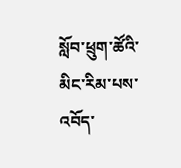སློབ་ཕྲུག་ཚོའི་མིང་རིམ་པས་འབོད་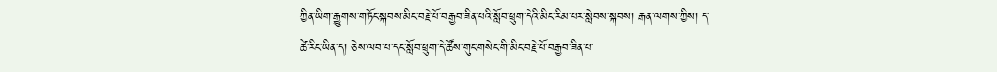ཀྱིན་ཡིག་རྒྱུགས་གཏོང་སྐབས་མིང་བརྗེ་པོ་བརྒྱབ་ཟིན་པའི་སློབ་ཕྲུག་དེའི་མིང་རིམ་པར་སླེབས་སྐབས། རྒན་ལགས་ཀྱིས། ད་ཚེ་རིང་ཡིན་ད། ཅེས་ལབ་པ་དང་སློབ་ཕྲུག་དེ་ཚོས་གུང་གསེང་གི་མིང་བརྗེ་པོ་བརྒྱབ་ཟིན་པ་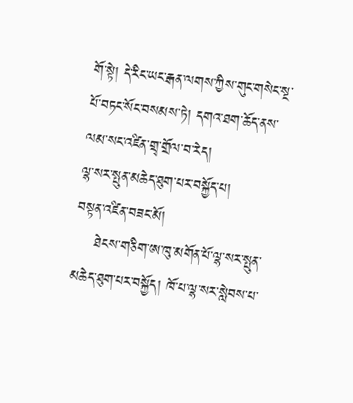གོ་སྟེ། དེ་རིང་ཡང་རྒན་ལགས་ཀྱིས་གུང་གསེང་སྔ་པོ་བཏང་སོང་བསམས་ཏེ། དགའ་ཐག་ཆོད་ནས་ལམ་སང་འཛིན་གྲྭ་གྲོལ་བ་རེད།
ལྷ་སར་སྤུན་མཆེད་ཐུག་པར་བསྐྱོད་པ།
བསྟན་འཛིན་བཟང་མོ།
    ཐེངས་གཅིག་ཨ་ཁུ་མགོན་པོ་ལྷ་སར་སྤུན་མཆེད་ཐུག་པར་བསྐྱོད། ཁོ་པ་ལྷ་སར་སླེབས་པ་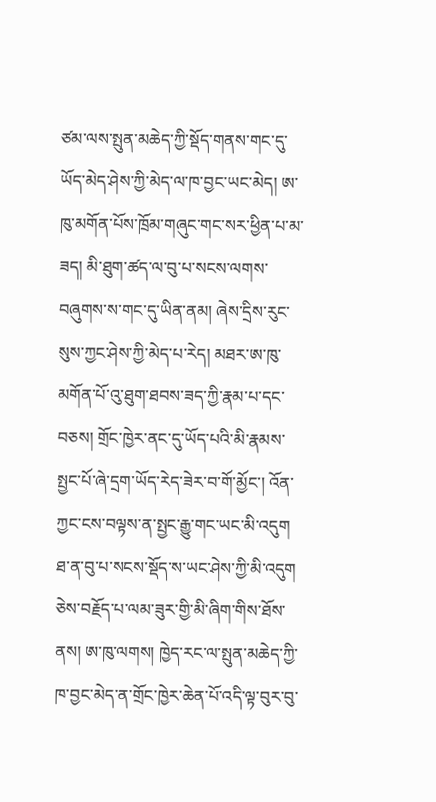ཙམ་ལས་སྤུན་མཆེད་ཀྱི་སྡོད་གནས་གང་དུ་ཡོད་མེད་ཤེས་ཀྱི་མེད་ལ་ཁ་བྱང་ཡང་མེད། ཨ་ཁུ་མགོན་པོས་ཁྲོམ་གཞུང་གང་སར་ཕྱིན་པ་མ་ཟད། མི་ཐུག་ཚད་ལ་བུ་པ་སངས་ལགས་བཞུགས་ས་གང་དུ་ཡིན་ནམ། ཞེས་དྲིས་རུང་སུས་ཀྱང་ཤེས་ཀྱི་མེད་པ་རེད། མཐར་ཨ་ཁུ་མགོན་པོ་འུ་ཐུག་ཐབས་ཟད་ཀྱི་རྣམ་པ་དང་བཅས། གྲོང་ཁྱེར་ནང་དུ་ཡོད་པའི་མི་རྣམས་སྤྱང་པོ་ཞེ་དྲག་ཡོད་རེད་ཟེར་བ་གོ་མྱོང་། འོན་ཀྱང་ངས་བལྟས་ན་སྤྱང་རྒྱུ་གང་ཡང་མི་འདུག ཐ་ན་བུ་པ་སངས་སྡོད་ས་ཡང་ཤེས་ཀྱི་མི་འདུག ཅེས་བརྗོད་པ་ལམ་ཟུར་གྱི་མི་ཞིག་གིས་ཐོས་ནས། ཨ་ཁུ་ལགས། ཁྱེད་རང་ལ་སྤུན་མཆེད་ཀྱི་ཁ་བྱང་མེད་ན་གྲོང་ཁྱེར་ཆེན་པོ་འདི་ལྟ་བུར་བུ་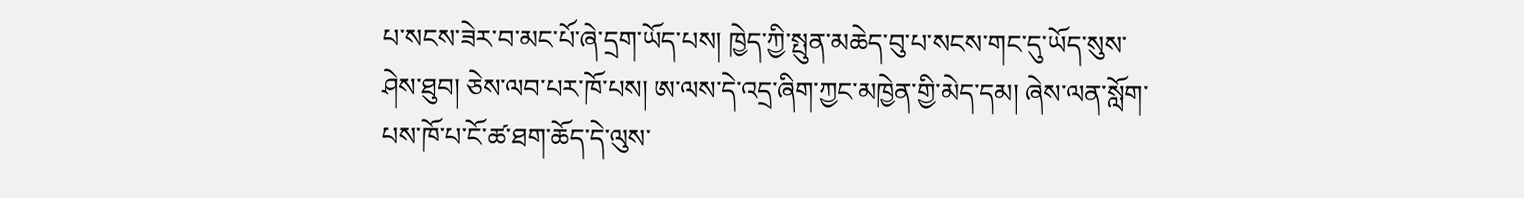པ་སངས་ཟེར་བ་མང་པོ་ཞེ་དྲག་ཡོད་པས། ཁྱེད་ཀྱི་སྤུན་མཆེད་བུ་པ་སངས་གང་དུ་ཡོད་སུས་ཤེས་ཐུབ། ཅེས་ལབ་པར་ཁོ་པས། ཨ་ལས་དེ་འདྲ་ཞིག་ཀྱང་མཁྱེན་གྱི་མེད་དམ། ཞེས་ལན་སློག་པས་ཁོ་པ་ངོ་ཚ་ཐག་ཆོད་དེ་ལུས་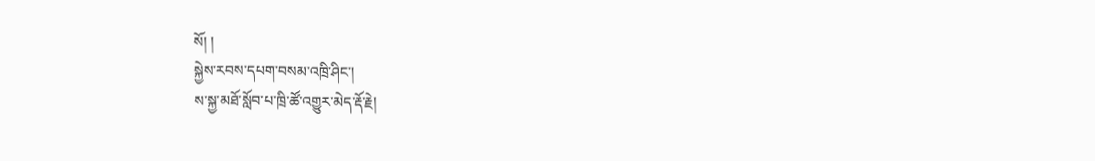སོ། །
སྐྱེས་རབས་དཔག་བསམ་འཁྲི་ཤིང་།
ས་སྐྱ་མཐོ་སློབ་པ་ཁྲི་ཚོ་འགྱུར་མེད་རྡོ་རྗེ།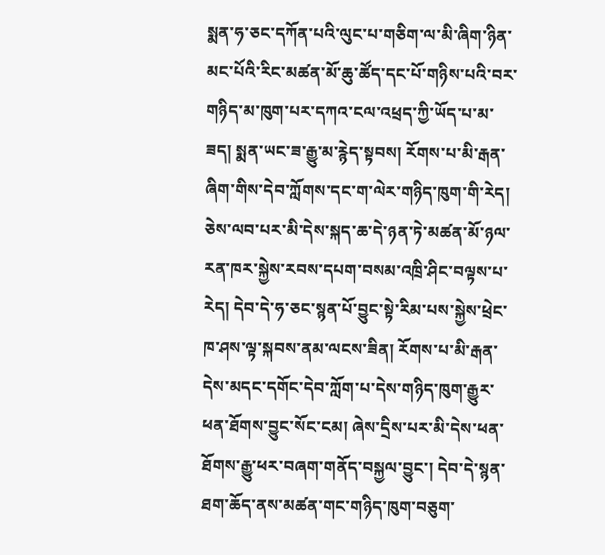སྨན་ཧ་ཅང་དཀོན་པའི་ལུང་པ་གཅིག་ལ་མི་ཞིག་ཉིན་མང་པོའི་རིང་མཚན་མོ་ཆུ་ཚོད་དང་པོ་གཉིས་པའི་བར་གཉིད་མ་ཁུག་པར་དཀའ་ངལ་འཕྲད་ཀྱི་ཡོད་པ་མ་ཟད། སྨན་ཡང་ཟ་རྒྱུ་མ་རྙེད་སྟབས། རོགས་པ་མི་རྒན་ཞིག་གིས་དེབ་ཀློགས་དང་ག་ལེར་གཉིད་ཁུག་གི་རེད།  ཅེས་ལབ་པར་མི་དེས་སྐད་ཆ་དེ་ཉན་ཏེ་མཚན་མོ་ཉལ་རན་ཁར་སྐྱེས་རབས་དཔག་བསམ་འཁྲི་ཤིང་བལྟས་པ་རེད། དེབ་དེ་ཧ་ཅང་སྙན་པོ་བྱུང་སྟེ་རིམ་པས་སྐྱེས་ཕྲེང་ཁ་ཤས་ལྟ་སྐབས་ནམ་ལངས་ཟིན། རོགས་པ་མི་རྒན་དེས་མདང་དགོང་དེབ་ཀློག་པ་དེས་གཉིད་ཁུག་རྒྱུར་ཕན་ཐོགས་བྱུང་སོང་ངམ། ཞེས་དྲིས་པར་མི་དེས་ཕན་ཐོགས་རྒྱུ་ཕར་བཞག་གནོད་བསྐྱལ་བྱུང་། དེབ་དེ་སྙན་ཐག་ཆོད་ནས་མཚན་གང་གཉིད་ཁུག་བཅུག་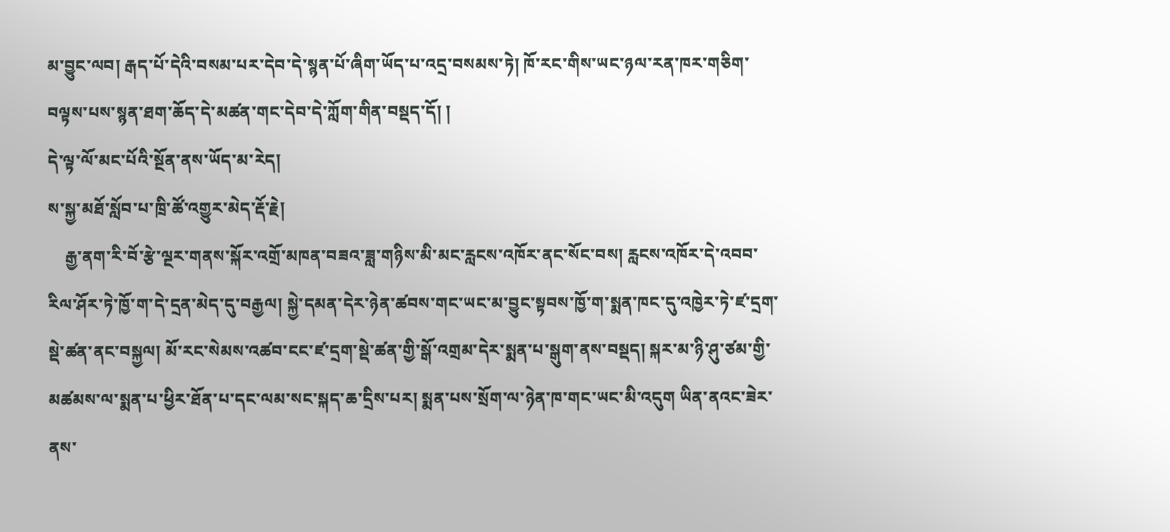མ་བྱུང་ལབ། རྒད་པོ་དེའི་བསམ་པར་དེབ་དེ་སྙན་པོ་ཞིག་ཡོད་པ་འདྲ་བསམས་ཏེ། ཁོ་རང་གིས་ཡང་ཉལ་རན་ཁར་གཅིག་བལྟས་པས་སྙན་ཐག་ཆོད་དེ་མཚན་གང་དེབ་དེ་ཀློག་གིན་བསྡད་དོ། །
དེ་ལྟ་ལོ་མང་པོའི་སྔོན་ནས་ཡོད་མ་རེད།
ས་སྐྱ་མཐོ་སློབ་པ་ཁྲི་ཚོ་འགྱུར་མེད་རྡོ་རྗེ།
    རྒྱ་ནག་རི་བོ་རྩེ་ལྔར་གནས་སྐོར་འགྲོ་མཁན་བཟའ་ཟླ་གཉིས་མི་མང་རླངས་འཁོར་ནང་སོང་བས། རླངས་འཁོར་དེ་འབབ་རིལ་ཤོར་ཏེ་ཁྱོ་ག་དེ་དྲན་མེད་དུ་བརྒྱལ། སྐྱེ་དམན་དེར་ཉེན་ཚབས་གང་ཡང་མ་བྱུང་སྟབས་ཁྱོ་ག་སྨན་ཁང་དུ་འཁྱེར་ཏེ་ཛ་དྲག་སྡེ་ཚན་ནང་བསྐྱལ། མོ་རང་སེམས་འཚབ་ངང་ཛ་དྲག་སྡེ་ཚན་གྱི་སྒོ་འགྲམ་དེར་སྨན་པ་སྒུག་ནས་བསྡད། སྐར་མ་ཉི་ཤུ་ཙམ་གྱི་མཚམས་ལ་སྨན་པ་ཕྱིར་ཐོན་པ་དང་ལམ་སང་སྐད་ཆ་དྲིས་པར། སྨན་པས་སྲོག་ལ་ཉེན་ཁ་གང་ཡང་མི་འདུག ཡིན་ནའང་ཟེར་ནས་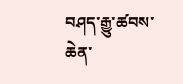བཤད་རྒྱུ་ཚབས་ཆེན་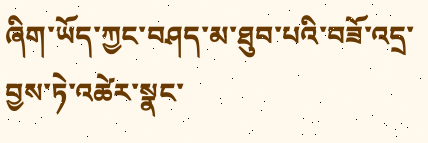ཞིག་ཡོད་ཀྱང་བཤད་མ་ཐུབ་པའི་བཟོ་འདྲ་བྱས་ཏེ་འཚེར་སྣང་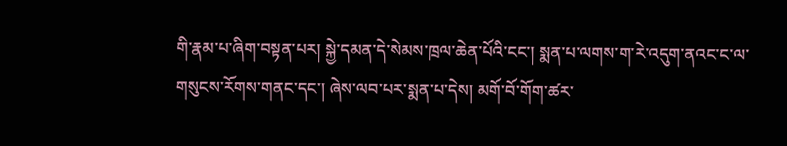གི་རྣམ་པ་ཞིག་བསྟན་པར། སྐྱེ་དམན་དེ་སེམས་ཁྲལ་ཆེན་པོའི་ངང་། སྨན་པ་ལགས་ག་རེ་འདུག་ནའང་ང་ལ་གསུངས་རོགས་གནང་དང་། ཞེས་ལབ་པར་སྨན་པ་དེས། མགོ་བོ་གོག་ཚར་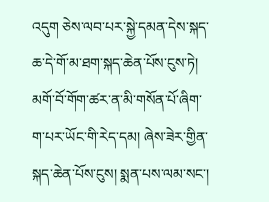འདུག ཅེས་ལབ་པར་སྐྱེ་དམན་དེས་སྐད་ཆ་དེ་གོ་མ་ཐག་སྐད་ཆེན་པོས་ངུས་ཏེ། མགོ་བོ་གོག་ཚར་ན་མི་གསོན་པོ་ཞིག་ག་པར་ཡོང་གི་རེད་དམ། ཞེས་ཟེར་གྱིན་སྐད་ཆེན་པོས་ངུས། སྨན་པས་ལམ་སང་།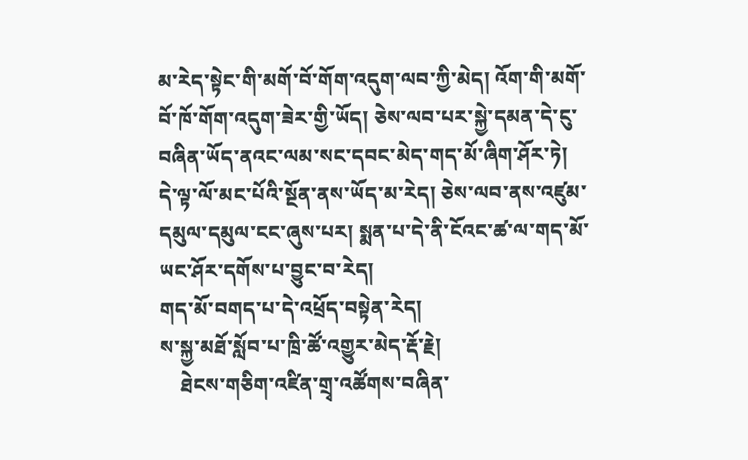མ་རེད་སྟེང་གི་མགོ་བོ་གོག་འདུག་ལབ་ཀྱི་མེད། འོག་གི་མགོ་བོ་ཁོ་གོག་འདུག་ཟེར་གྱི་ཡོད། ཅེས་ལབ་པར་སྐྱེ་དམན་དེ་ངུ་བཞིན་ཡོད་ནའང་ལམ་སང་དབང་མེད་གད་མོ་ཞིག་ཤོར་ཏེ། དེ་ལྟ་ལོ་མང་པོའི་སྔོན་ནས་ཡོད་མ་རེད། ཅེས་ལབ་ནས་འཛུམ་དམུལ་དམུལ་ངང་ཞུས་པར། སྨན་པ་དེ་ནི་ངོའང་ཚ་ལ་གད་མོ་ཡང་ཤོར་དགོས་པ་བྱུང་བ་རེད།
གད་མོ་བགད་པ་དེ་འཕྲོད་བསྟེན་རེད།
ས་སྐྱ་མཐོ་སློབ་པ་ཁྲི་ཚོ་འགྱུར་མེད་རྡོ་རྗེ།
    ཐེངས་གཅིག་འཛིན་གྲྭ་འཚོགས་བཞིན་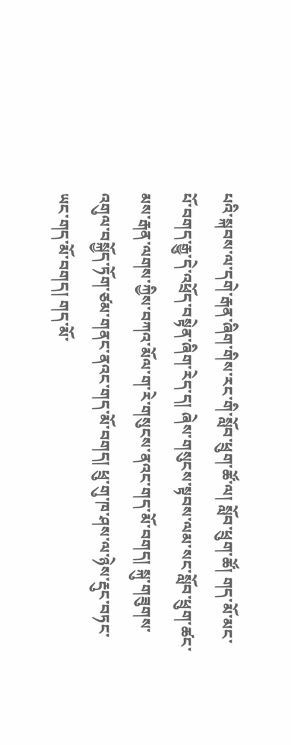པའི་སྐབས་ལ་དགེ་རྒན་ཞིག་གིས་རང་གི་སློབ་ཕྲུག་ཚོ་ལ། སློབ་ཕྲུག་ཚོ། གད་མོ་མང་པོ་བགད་རྒྱུ་དེ་འཕྲོད་བསྟེན་ཞིག་རེད་ད། ཞེས་གསུངས་སྟབས་ལམ་སང་སློབ་ཕྲུག་ཚང་མས་རྒན་ལགས་ཀྱིས་བཀའ་མོལ་ག་རེ་གསུངས་ནའང་གད་མོ་བགད། སྐུ་གཟུགས་འགུལ་བསྐྱོད་ཏོག་ཙམ་གནང་ནའང་གད་མོ་བགད། ཕྲུ་གུ་ཁ་ཤས་ལ་ཉེས་རྡུང་བཏང་ཡང་གད་མོ་བགད། གད་མོ་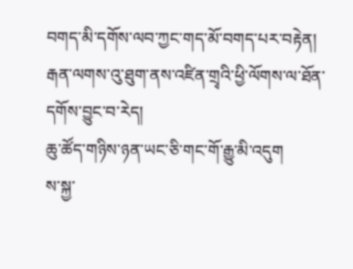བགད་མི་དགོས་ལབ་ཀྱང་གད་མོ་བགད་པར་བརྟེན། རྒན་ལགས་འུ་ཐུག་ནས་འཛིན་གྲྭའི་ཕྱི་ལོགས་ལ་ཐོན་དགོས་བྱུང་བ་རེད།
ཆུ་ཚོད་གཉིས་ཉན་ཡང་ཅི་གང་གོ་རྒྱུ་མི་འདུག
ས་སྐྱ་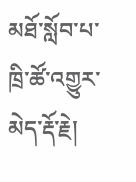མཐོ་སློབ་པ་ཁྲི་ཚོ་འགྱུར་མེད་རྡོ་རྗེ།